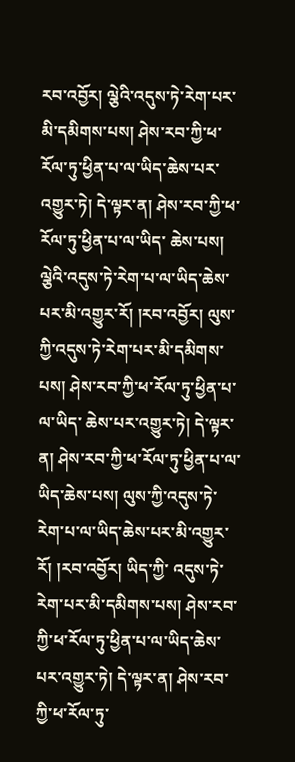རབ་འབྱོར། ལྕེའི་འདུས་ཏེ་རེག་པར་མི་དམིགས་པས། ཤེས་རབ་ཀྱི་ཕ་རོལ་ཏུ་ཕྱིན་པ་ལ་ཡིད་ཆེས་པར་འགྱུར་ཏེ། དེ་ལྟར་ན། ཤེས་རབ་ཀྱི་ཕ་རོལ་ཏུ་ཕྱིན་པ་ལ་ཡིད་ ཆེས་པས། ལྕེའི་འདུས་ཏེ་རེག་པ་ལ་ཡིད་ཆེས་པར་མི་འགྱུར་རོ། །རབ་འབྱོར། ལུས་ཀྱི་འདུས་ཏེ་རེག་པར་མི་དམིགས་པས། ཤེས་རབ་ཀྱི་ཕ་རོལ་ཏུ་ཕྱིན་པ་ལ་ཡིད་ ཆེས་པར་འགྱུར་ཏེ། དེ་ལྟར་ན། ཤེས་རབ་ཀྱི་ཕ་རོལ་ཏུ་ཕྱིན་པ་ལ་ཡིད་ཆེས་པས། ལུས་ཀྱི་འདུས་ཏེ་རེག་པ་ལ་ཡིད་ཆེས་པར་མི་འགྱུར་རོ། །རབ་འབྱོར། ཡིད་ཀྱི་ འདུས་ཏེ་རེག་པར་མི་དམིགས་པས། ཤེས་རབ་ཀྱི་ཕ་རོལ་ཏུ་ཕྱིན་པ་ལ་ཡིད་ཆེས་པར་འགྱུར་ཏེ། དེ་ལྟར་ན། ཤེས་རབ་ཀྱི་ཕ་རོལ་ཏུ་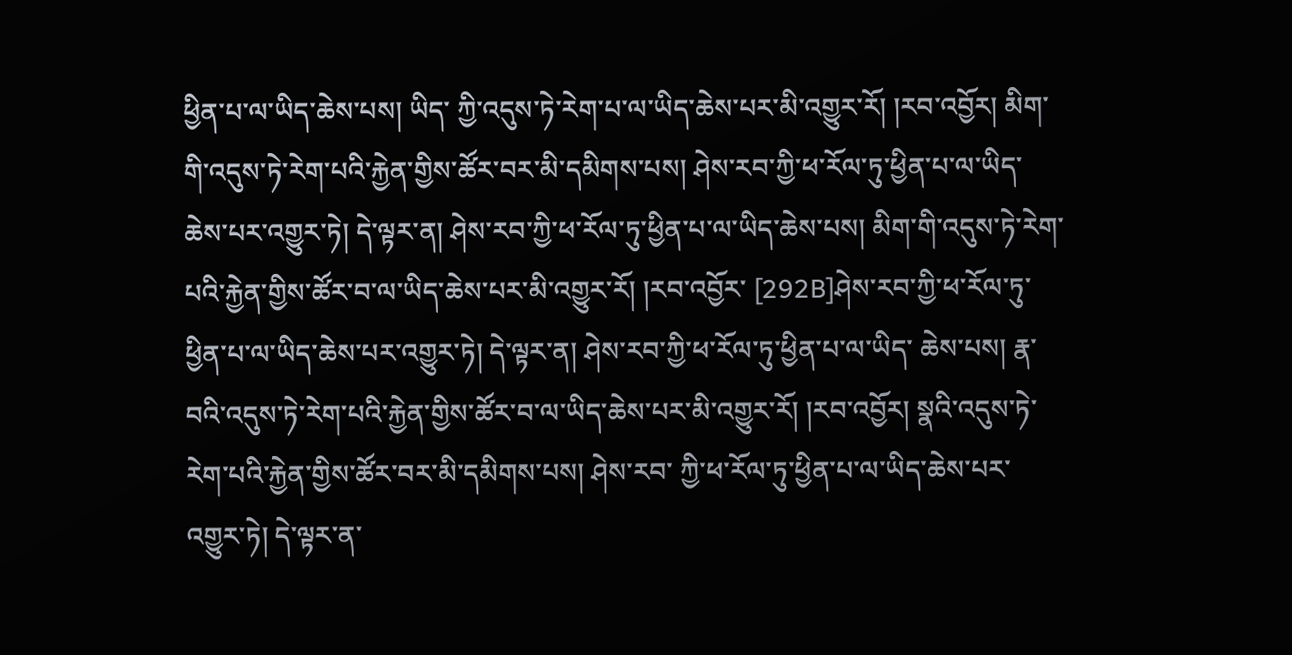ཕྱིན་པ་ལ་ཡིད་ཆེས་པས། ཡིད་ ཀྱི་འདུས་ཏེ་རེག་པ་ལ་ཡིད་ཆེས་པར་མི་འགྱུར་རོ། །རབ་འབྱོར། མིག་གི་འདུས་ཏེ་རེག་པའི་རྐྱེན་གྱིས་ཚོར་བར་མི་དམིགས་པས། ཤེས་རབ་ཀྱི་ཕ་རོལ་ཏུ་ཕྱིན་པ་ལ་ཡིད་ ཆེས་པར་འགྱུར་ཏེ། དེ་ལྟར་ན། ཤེས་རབ་ཀྱི་ཕ་རོལ་ཏུ་ཕྱིན་པ་ལ་ཡིད་ཆེས་པས། མིག་གི་འདུས་ཏེ་རེག་པའི་རྐྱེན་གྱིས་ཚོར་བ་ལ་ཡིད་ཆེས་པར་མི་འགྱུར་རོ། །རབ་འབྱོར་ [292B]ཤེས་རབ་ཀྱི་ཕ་རོལ་ཏུ་ཕྱིན་པ་ལ་ཡིད་ཆེས་པར་འགྱུར་ཏེ། དེ་ལྟར་ན། ཤེས་རབ་ཀྱི་ཕ་རོལ་ཏུ་ཕྱིན་པ་ལ་ཡིད་ ཆེས་པས། རྣ་བའི་འདུས་ཏེ་རེག་པའི་རྐྱེན་གྱིས་ཚོར་བ་ལ་ཡིད་ཆེས་པར་མི་འགྱུར་རོ། །རབ་འབྱོར། སྣའི་འདུས་ཏེ་རེག་པའི་རྐྱེན་གྱིས་ཚོར་བར་མི་དམིགས་པས། ཤེས་རབ་ ཀྱི་ཕ་རོལ་ཏུ་ཕྱིན་པ་ལ་ཡིད་ཆེས་པར་འགྱུར་ཏེ། དེ་ལྟར་ན་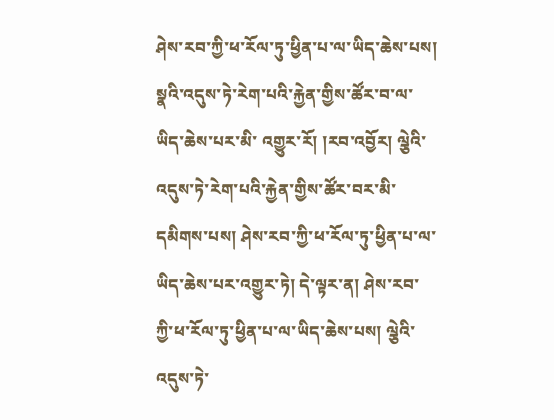ཤེས་རབ་ཀྱི་ཕ་རོལ་ཏུ་ཕྱིན་པ་ལ་ཡིད་ཆེས་པས། སྣའི་འདུས་ཏེ་རེག་པའི་རྐྱེན་གྱིས་ཚོར་བ་ལ་ཡིད་ཆེས་པར་མི་ འགྱུར་རོ། །རབ་འབྱོར། ལྕེའི་འདུས་ཏེ་རེག་པའི་རྐྱེན་གྱིས་ཚོར་བར་མི་དམིགས་པས། ཤེས་རབ་ཀྱི་ཕ་རོལ་ཏུ་ཕྱིན་པ་ལ་ཡིད་ཆེས་པར་འགྱུར་ཏེ། དེ་ལྟར་ན། ཤེས་རབ་ ཀྱི་ཕ་རོལ་ཏུ་ཕྱིན་པ་ལ་ཡིད་ཆེས་པས། ལྕེའི་འདུས་ཏེ་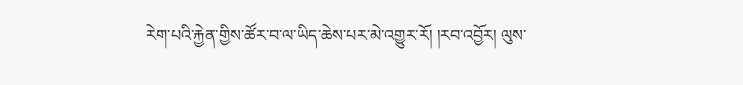རེག་པའི་རྐྱེན་གྱིས་ཚོར་བ་ལ་ཡིད་ཆེས་པར་མེ་འགྱུར་རོ། །རབ་འབྱོར། ལུས་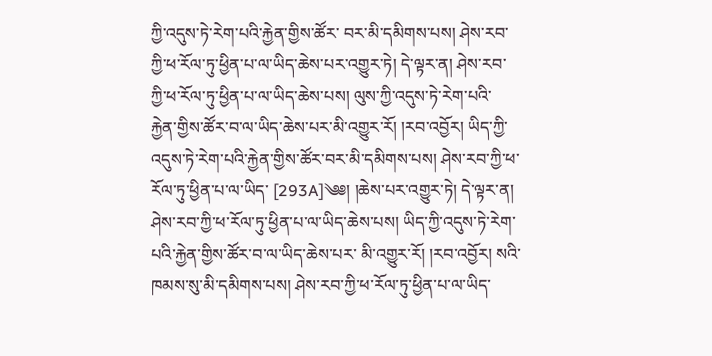ཀྱི་འདུས་ཏེ་རེག་པའི་རྐྱེན་གྱིས་ཚོར་ བར་མི་དམིགས་པས། ཤེས་རབ་ཀྱི་ཕ་རོལ་ཏུ་ཕྱིན་པ་ལ་ཡིད་ཆེས་པར་འགྱུར་ཏེ། དེ་ལྟར་ན། ཤེས་རབ་ཀྱི་ཕ་རོལ་ཏུ་ཕྱིན་པ་ལ་ཡིད་ཆེས་པས། ལུས་ཀྱི་འདུས་ཏེ་རེག་པའི་ རྐྱེན་གྱིས་ཚོར་བ་ལ་ཡིད་ཆེས་པར་མི་འགྱུར་རོ། །རབ་འབྱོར། ཡིད་ཀྱི་འདུས་ཏེ་རེག་པའི་རྐྱེན་གྱིས་ཚོར་བར་མི་དམིགས་པས། ཤེས་རབ་ཀྱི་ཕ་རོལ་ཏུ་ཕྱིན་པ་ལ་ཡིད་ [293A]༄༅། །ཆེས་པར་འགྱུར་ཏེ། དེ་ལྟར་ན། ཤེས་རབ་ཀྱི་ཕ་རོལ་ཏུ་ཕྱིན་པ་ལ་ཡིད་ཆེས་པས། ཡིད་ཀྱི་འདུས་ཏེ་རེག་པའི་རྐྱེན་གྱིས་ཚོར་བ་ལ་ཡིད་ཆེས་པར་ མི་འགྱུར་རོ། །རབ་འབྱོར། སའི་ཁམས་སུ་མི་དམིགས་པས། ཤེས་རབ་ཀྱི་ཕ་རོལ་ཏུ་ཕྱིན་པ་ལ་ཡིད་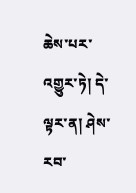ཆེས་པར་འགྱུར་ཏེ། དེ་ལྟར་ན། ཤེས་རབ་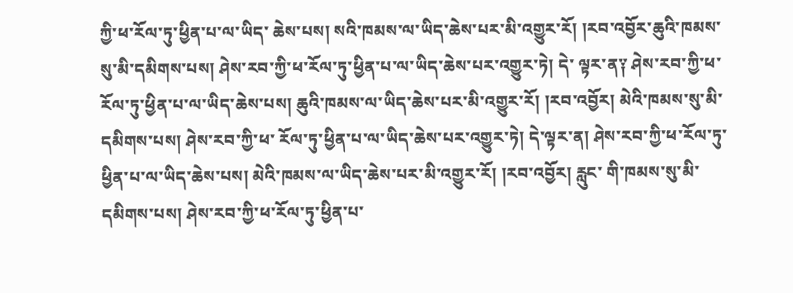ཀྱི་ཕ་རོལ་ཏུ་ཕྱིན་པ་ལ་ཡིད་ ཆེས་པས། སའི་ཁམས་ལ་ཡིད་ཆེས་པར་མི་འགྱུར་རོ། །རབ་འབྱོར་ཆུའི་ཁམས་སུ་མི་དམིགས་པས། ཤེས་རབ་ཀྱི་ཕ་རོལ་ཏུ་ཕྱིན་པ་ལ་ཡིད་ཆེས་པར་འགྱུར་ཏེ། དེ་ ལྟར་ན༑ ཤེས་རབ་ཀྱི་ཕ་རོལ་ཏུ་ཕྱིན་པ་ལ་ཡིད་ཆེས་པས། ཆུའི་ཁམས་ལ་ཡིད་ཆེས་པར་མི་འགྱུར་རོ། །རབ་འབྱོར། མེའི་ཁམས་སུ་མི་དམིགས་པས། ཤེས་རབ་ཀྱི་ཕ་ རོལ་ཏུ་ཕྱིན་པ་ལ་ཡིད་ཆེས་པར་འགྱུར་ཏེ། དེ་ལྟར་ན། ཤེས་རབ་ཀྱི་ཕ་རོལ་ཏུ་ཕྱིན་པ་ལ་ཡིད་ཆེས་པས། མེའི་ཁམས་ལ་ཡིད་ཆེས་པར་མི་འགྱུར་རོ། །རབ་འབྱོར། རླུང་ གི་ཁམས་སུ་མི་དམིགས་པས། ཤེས་རབ་ཀྱི་ཕ་རོལ་ཏུ་ཕྱིན་པ་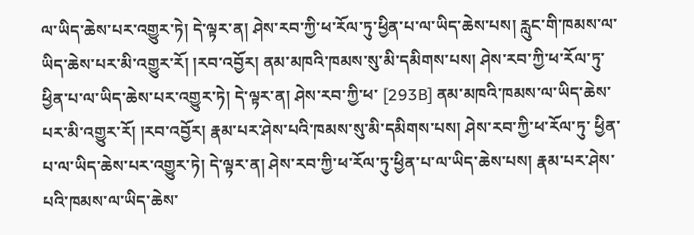ལ་ཡིད་ཆེས་པར་འགྱུར་ཏེ། དེ་ལྟར་ན། ཤེས་རབ་ཀྱི་ཕ་རོལ་ཏུ་ཕྱིན་པ་ལ་ཡིད་ཆེས་པས། རླུང་གི་ཁམས་ལ་ ཡིད་ཆེས་པར་མི་འགྱུར་རོ། །རབ་འབྱོར། ནམ་མཁའི་ཁམས་སུ་མི་དམིགས་པས། ཤེས་རབ་ཀྱི་ཕ་རོལ་ཏུ་ཕྱིན་པ་ལ་ཡིད་ཆེས་པར་འགྱུར་ཏེ། དེ་ལྟར་ན། ཤེས་རབ་ཀྱི་ཕ་ [293B] ནམ་མཁའི་ཁམས་ལ་ཡིད་ཆེས་པར་མི་འགྱུར་རོ། །རབ་འབྱོར། རྣམ་པར་ཤེས་པའི་ཁམས་སུ་མི་དམིགས་པས། ཤེས་རབ་ཀྱི་ཕ་རོལ་ཏུ་ ཕྱིན་པ་ལ་ཡིད་ཆེས་པར་འགྱུར་ཏེ། དེ་ལྟར་ན། ཤེས་རབ་ཀྱི་ཕ་རོལ་ཏུ་ཕྱིན་པ་ལ་ཡིད་ཆེས་པས། རྣམ་པར་ཤེས་པའི་ཁམས་ལ་ཡིད་ཆེས་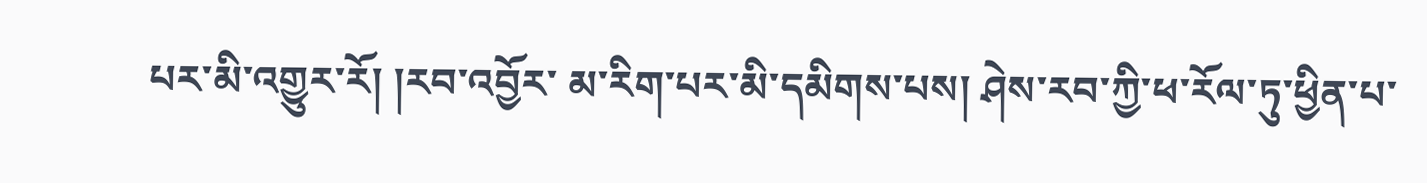པར་མི་འགྱུར་རོ། །རབ་འབྱོར་ མ་རིག་པར་མི་དམིགས་པས། ཤེས་རབ་ཀྱི་ཕ་རོལ་ཏུ་ཕྱིན་པ་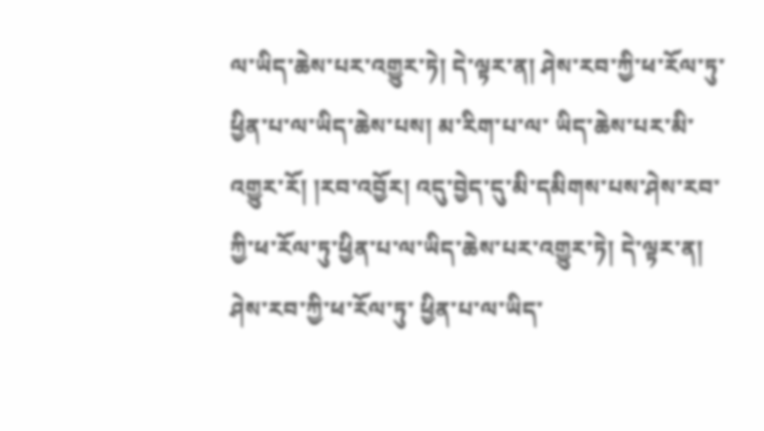ལ་ཡིད་ཆེས་པར་འགྱུར་ཏེ། དེ་ལྟར་ན། ཤེས་རབ་ཀྱི་ཕ་རོལ་ཏུ་ཕྱིན་པ་ལ་ཡིད་ཆེས་པས། མ་རིག་པ་ལ་ ཡིད་ཆེས་པར་མི་འགྱུར་རོ། །རབ་འབྱོར། འདུ་བྱེད་དུ་མི་དམིགས་པས་ཤེས་རབ་ཀྱི་ཕ་རོལ་ཏུ་ཕྱིན་པ་ལ་ཡིད་ཆེས་པར་འགྱུར་ཏེ། དེ་ལྟར་ན། ཤེས་རབ་ཀྱི་ཕ་རོལ་ཏུ་ ཕྱིན་པ་ལ་ཡིད་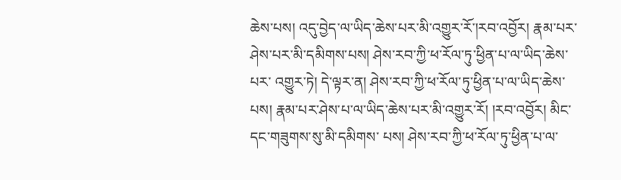ཆེས་པས། འདུ་བྱེད་ལ་ཡིད་ཆེས་པར་མི་འགྱུར་རོ་།རབ་འབྱོར། རྣམ་པར་ཤེས་པར་མི་དམིགས་པས། ཤེས་རབ་ཀྱི་ཕ་རོལ་ཏུ་ཕྱིན་པ་ལ་ཡིད་ཆེས་པར་ འགྱུར་ཏེ། དེ་ལྟར་ན། ཤེས་རབ་ཀྱི་ཕ་རོལ་ཏུ་ཕྱིན་པ་ལ་ཡིད་ཆེས་པས། རྣམ་པར་ཤེས་པ་ལ་ཡིད་ཆེས་པར་མི་འགྱུར་རོ། །རབ་འབྱོར། མིང་དང་གཟུགས་སུ་མི་དམིགས་ པས། ཤེས་རབ་ཀྱི་ཕ་རོལ་ཏུ་ཕྱིན་པ་ལ་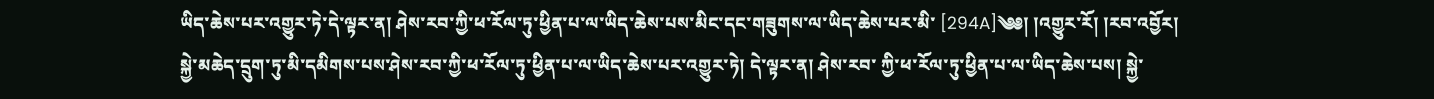ཡིད་ཆེས་པར་འགྱུར་ཏེ་དེ་ལྟར་ན། ཤེས་རབ་ཀྱི་ཕ་རོལ་ཏུ་ཕྱིན་པ་ལ་ཡིད་ཆེས་པས་མིང་དང་གཟུགས་ལ་ཡིད་ཆེས་པར་མི་ [294A]༄༅། །འགྱུར་རོ། །རབ་འབྱོར། སྐྱེ་མཆེད་དྲུག་ཏུ་མི་དམིགས་པས་ཤེས་རབ་ཀྱི་ཕ་རོལ་ཏུ་ཕྱིན་པ་ལ་ཡིད་ཆེས་པར་འགྱུར་ཏེ། དེ་ལྟར་ན། ཤེས་རབ་ ཀྱི་ཕ་རོལ་ཏུ་ཕྱིན་པ་ལ་ཡིད་ཆེས་པས། སྐྱེ་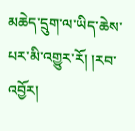མཆེད་དྲུག་ལ་ཡིད་ཆེས་པར་མི་འགྱུར་རོ། །རབ་འབྱོར།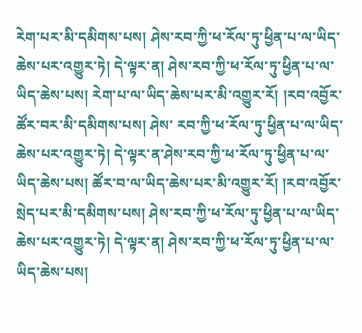རེག་པར་མི་དམིགས་པས། ཤེས་རབ་ཀྱི་ཕ་རོལ་ཏུ་ཕྱིན་པ་ལ་ཡིད་ ཆེས་པར་འགྱུར་ཏེ། དེ་ལྟར་ན། ཤེས་རབ་ཀྱི་ཕ་རོལ་ཏུ་ཕྱིན་པ་ལ་ཡིད་ཆེས་པས། རེག་པ་ལ་ཡིད་ཆེས་པར་མི་འགྱུར་རོ། །རབ་འབྱོར་ཚོར་བར་མི་དམིགས་པས། ཤེས་ རབ་ཀྱི་ཕ་རོལ་ཏུ་ཕྱིན་པ་ལ་ཡིད་ཆེས་པར་འགྱུར་ཏེ། དེ་ལྟར་ན་ཤེས་རབ་ཀྱི་ཕ་རོལ་ཏུ་ཕྱིན་པ་ལ་ཡིད་ཆེས་པས། ཚོར་བ་ལ་ཡིད་ཆེས་པར་མི་འགྱུར་རོ། །རབ་འབྱོར་ སྲེད་པར་མི་དམིགས་པས། ཤེས་རབ་ཀྱི་ཕ་རོལ་ཏུ་ཕྱིན་པ་ལ་ཡིད་ཆེས་པར་འགྱུར་ཏེ། དེ་ལྟར་ན། ཤེས་རབ་ཀྱི་ཕ་རོལ་ཏུ་ཕྱིན་པ་ལ་ཡིད་ཆེས་པས།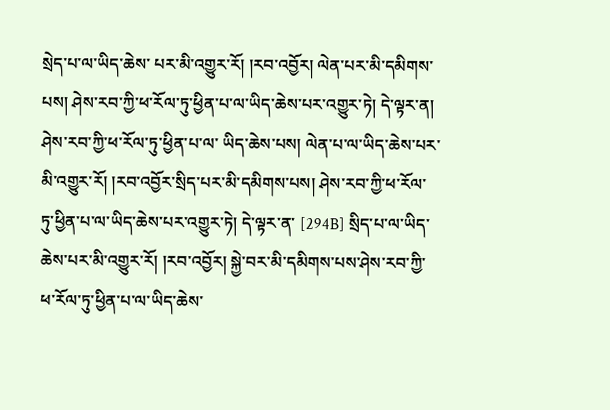སྲེད་པ་ལ་ཡིད་ཆེས་ པར་མི་འགྱུར་རོ། །རབ་འབྱོར། ལེན་པར་མི་དམིགས་པས། ཤེས་རབ་ཀྱི་ཕ་རོལ་ཏུ་ཕྱིན་པ་ལ་ཡིད་ཆེས་པར་འགྱུར་ཏེ། དེ་ལྟར་ན། ཤེས་རབ་ཀྱི་ཕ་རོལ་ཏུ་ཕྱིན་པ་ལ་ ཡིད་ཆེས་པས། ལེན་པ་ལ་ཡིད་ཆེས་པར་མི་འགྱུར་རོ། །རབ་འབྱོར་སྲིད་པར་མི་དམིགས་པས། ཤེས་རབ་ཀྱི་ཕ་རོལ་ཏུ་ཕྱིན་པ་ལ་ཡིད་ཆེས་པར་འགྱུར་ཏེ། དེ་ལྟར་ན་ [294B] སྲིད་པ་ལ་ཡིད་ཆེས་པར་མི་འགྱུར་རོ། །རབ་འབྱོར། སྐྱེ་བར་མི་དམིགས་པས་ཤེས་རབ་ཀྱི་ཕ་རོལ་ཏུ་ཕྱིན་པ་ལ་ཡིད་ཆེས་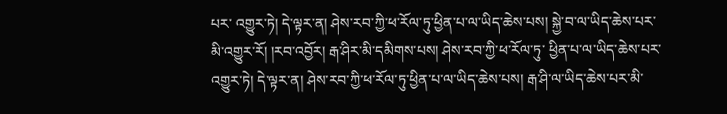པར་ འགྱུར་ཏེ། དེ་ལྟར་ན། ཤེས་རབ་ཀྱི་ཕ་རོལ་ཏུ་ཕྱིན་པ་ལ་ཡིད་ཆེས་པས། སྐྱེ་བ་ལ་ཡིད་ཆེས་པར་མི་འགྱུར་རོ། །རབ་འབྱོར། རྒ་ཤིར་མི་དམིགས་པས། ཤེས་རབ་ཀྱི་ཕ་རོལ་ཏུ་ ཕྱིན་པ་ལ་ཡིད་ཆེས་པར་འགྱུར་ཏེ། དེ་ལྟར་ན། ཤེས་རབ་ཀྱི་ཕ་རོལ་ཏུ་ཕྱིན་པ་ལ་ཡིད་ཆེས་པས། རྒ་ཤི་ལ་ཡིད་ཆེས་པར་མི་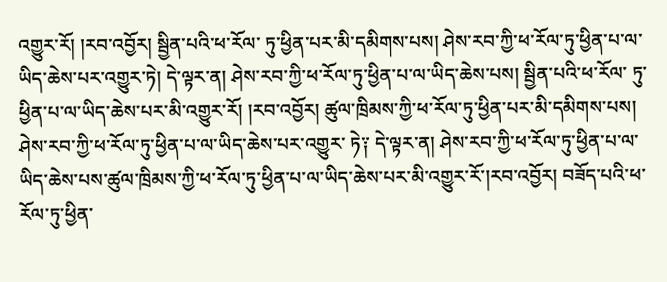འགྱུར་རོ། །རབ་འབྱོར། སྦྱིན་པའི་ཕ་རོལ་ ཏུ་ཕྱིན་པར་མི་དམིགས་པས། ཤེས་རབ་ཀྱི་ཕ་རོལ་ཏུ་ཕྱིན་པ་ལ་ཡིད་ཆེས་པར་འགྱུར་ཏེ། དེ་ལྟར་ན། ཤེས་རབ་ཀྱི་ཕ་རོལ་ཏུ་ཕྱིན་པ་ལ་ཡིད་ཆེས་པས། སྦྱིན་པའི་ཕ་རོལ་ ཏུ་ཕྱིན་པ་ལ་ཡིད་ཆེས་པར་མི་འགྱུར་རོ། །རབ་འབྱོར། ཚུལ་ཁྲིམས་ཀྱི་ཕ་རོལ་ཏུ་ཕྱིན་པར་མི་དམིགས་པས། ཤེས་རབ་ཀྱི་ཕ་རོལ་ཏུ་ཕྱིན་པ་ལ་ཡིད་ཆེས་པར་འགྱུར་ ཏེ༑ དེ་ལྟར་ན། ཤེས་རབ་ཀྱི་ཕ་རོལ་ཏུ་ཕྱིན་པ་ལ་ཡིད་ཆེས་པས་ཚུལ་ཁྲིམས་ཀྱི་ཕ་རོལ་ཏུ་ཕྱིན་པ་ལ་ཡིད་ཆེས་པར་མི་འགྱུར་རོ་།རབ་འབྱོར། བཟོད་པའི་ཕ་ རོལ་ཏུ་ཕྱིན་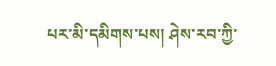པར་མི་དམིགས་པས། ཤེས་རབ་ཀྱི་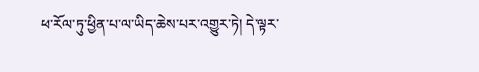ཕ་རོལ་ཏུ་ཕྱིན་པ་ལ་ཡིད་ཆེས་པར་འགྱུར་ཏེ། དེ་ལྟར་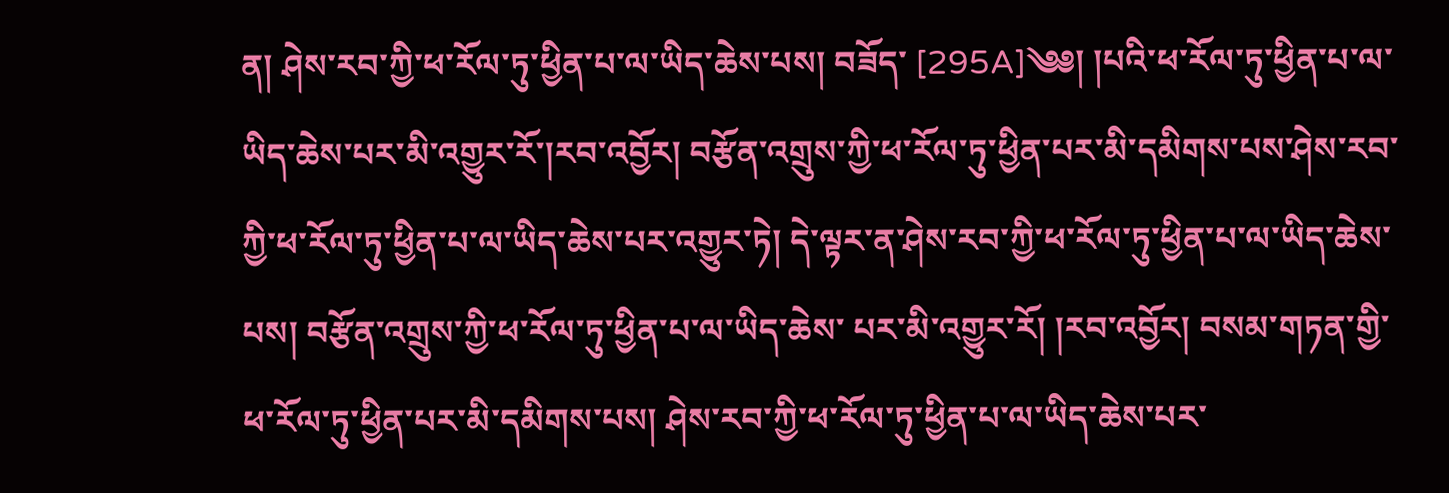ན། ཤེས་རབ་ཀྱི་ཕ་རོལ་ཏུ་ཕྱིན་པ་ལ་ཡིད་ཆེས་པས། བཟོད་ [295A]༄༅། །པའི་ཕ་རོལ་ཏུ་ཕྱིན་པ་ལ་ཡིད་ཆེས་པར་མི་འགྱུར་རོ་།རབ་འབྱོར། བརྩོན་འགྲུས་ཀྱི་ཕ་རོལ་ཏུ་ཕྱིན་པར་མི་དམིགས་པས་ཤེས་རབ་ ཀྱི་ཕ་རོལ་ཏུ་ཕྱིན་པ་ལ་ཡིད་ཆེས་པར་འགྱུར་ཏེ། དེ་ལྟར་ན་ཤེས་རབ་ཀྱི་ཕ་རོལ་ཏུ་ཕྱིན་པ་ལ་ཡིད་ཆེས་པས། བརྩོན་འགྲུས་ཀྱི་ཕ་རོལ་ཏུ་ཕྱིན་པ་ལ་ཡིད་ཆེས་ པར་མི་འགྱུར་རོ། །རབ་འབྱོར། བསམ་གཏན་གྱི་ཕ་རོལ་ཏུ་ཕྱིན་པར་མི་དམིགས་པས། ཤེས་རབ་ཀྱི་ཕ་རོལ་ཏུ་ཕྱིན་པ་ལ་ཡིད་ཆེས་པར་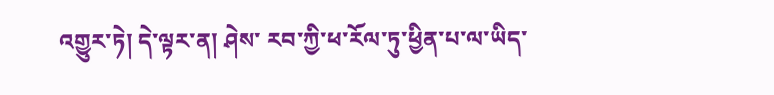འགྱུར་ཏེ། དེ་ལྟར་ན། ཤེས་ རབ་ཀྱི་ཕ་རོལ་ཏུ་ཕྱིན་པ་ལ་ཡིད་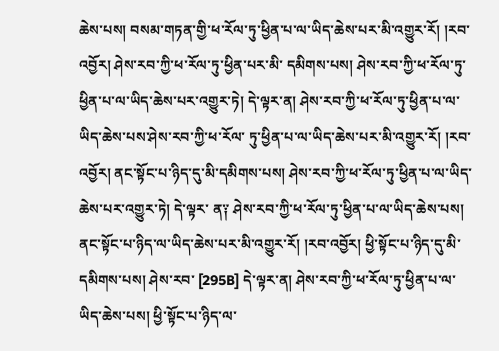ཆེས་པས། བསམ་གཏན་གྱི་ཕ་རོལ་ཏུ་ཕྱིན་པ་ལ་ཡིད་ཆེས་པར་མི་འགྱུར་རོ། །རབ་འབྱོར། ཤེས་རབ་ཀྱི་ཕ་རོལ་ཏུ་ཕྱིན་པར་མི་ དམིགས་པས། ཤེས་རབ་ཀྱི་ཕ་རོལ་ཏུ་ཕྱིན་པ་ལ་ཡིད་ཆེས་པར་འགྱུར་ཏེ། དེ་ལྟར་ན། ཤེས་རབ་ཀྱི་ཕ་རོལ་ཏུ་ཕྱིན་པ་ལ་ཡིད་ཆེས་པས་ཤེས་རབ་ཀྱི་ཕ་རོལ་ ཏུ་ཕྱིན་པ་ལ་ཡིད་ཆེས་པར་མི་འགྱུར་རོ། །རབ་འབྱོར། ནང་སྟོང་པ་ཉིད་དུ་མི་དམིགས་པས། ཤེས་རབ་ཀྱི་ཕ་རོལ་ཏུ་ཕྱིན་པ་ལ་ཡིད་ཆེས་པར་འགྱུར་ཏེ། དེ་ལྟར་ ན༑ ཤེས་རབ་ཀྱི་ཕ་རོལ་ཏུ་ཕྱིན་པ་ལ་ཡིད་ཆེས་པས། ནང་སྟོང་པ་ཉིད་ལ་ཡིད་ཆེས་པར་མི་འགྱུར་རོ། །རབ་འབྱོར། ཕྱི་སྟོང་པ་ཉིད་དུ་མི་དམིགས་པས། ཤེས་རབ་ [295B] དེ་ལྟར་ན། ཤེས་རབ་ཀྱི་ཕ་རོལ་ཏུ་ཕྱིན་པ་ལ་ཡིད་ཆེས་པས། ཕྱི་སྟོང་པ་ཉིད་ལ་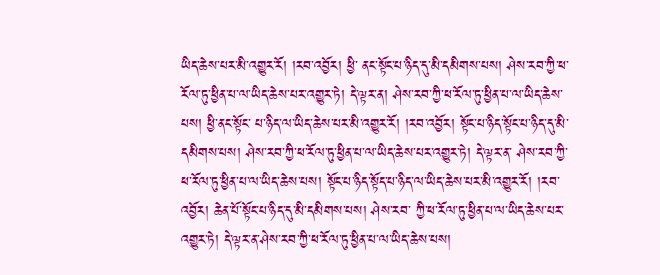ཡིད་ཆེས་པར་མི་འགྱུར་རོ། །རབ་འབྱོར། ཕྱི་ ནང་སྟོང་པ་ཉིད་དུ་མི་དམིགས་པས། ཤེས་རབ་ཀྱི་ཕ་རོལ་ཏུ་ཕྱིན་པ་ལ་ཡིད་ཆེས་པར་འགྱུར་ཏེ། དེ་ལྟར་ན། ཤེས་རབ་ཀྱི་ཕ་རོལ་ཏུ་ཕྱིན་པ་ལ་ཡིད་ཆེས་པས། ཕྱི་ནང་སྟོང་ པ་ཉིད་ལ་ཡིད་ཆེས་པར་མི་འགྱུར་རོ། །རབ་འབྱོར། སྟོང་པ་ཉིད་སྟོང་པ་ཉིད་དུ་མི་དམིགས་པས། ཤེས་རབ་ཀྱི་ཕ་རོལ་ཏུ་ཕྱིན་པ་ལ་ཡིད་ཆེས་པར་འགྱུར་ཏེ། དེ་ལྟར་ན་ ཤེས་རབ་ཀྱི་ཕ་རོལ་ཏུ་ཕྱིན་པ་ལ་ཡིད་ཆེས་པས། སྟོང་པ་ཉིད་སྟོད་པ་ཉིད་ལ་ཡིད་ཆེས་པར་མི་འགྱུར་རོ། །རབ་འབྱོར། ཆེན་པོ་སྟོང་པ་ཉིད་དུ་མི་དམིགས་པས། ཤེས་རབ་ ཀྱི་ཕ་རོལ་ཏུ་ཕྱིན་པ་ལ་ཡིད་ཆེས་པར་འགྱུར་ཏེ། དེ་ལྟར་ན་ཤེས་རབ་ཀྱི་ཕ་རོལ་ཏུ་ཕྱིན་པ་ལ་ཡིད་ཆེས་པས།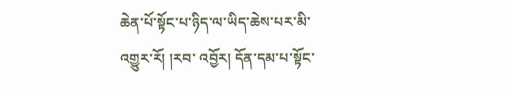ཆེན་པོ་སྟོང་པ་ཉིད་ལ་ཡིད་ཆེས་པར་མི་འགྱུར་རོ། །རབ་ འབྱོར། དོན་དམ་པ་སྟོང་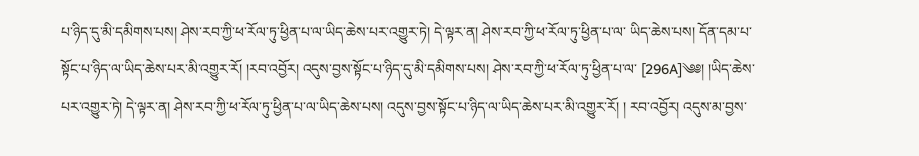པ་ཉིད་དུ་མི་དམིགས་པས། ཤེས་རབ་ཀྱི་ཕ་རོལ་ཏུ་ཕྱིན་པ་ལ་ཡིད་ཆེས་པར་འགྱུར་ཏེ། དེ་ལྟར་ན། ཤེས་རབ་ཀྱི་ཕ་རོལ་ཏུ་ཕྱིན་པ་ལ་ ཡིད་ཆེས་པས། དོན་དམ་པ་སྟོང་པ་ཉིད་ལ་ཡིད་ཆེས་པར་མི་འགྱུར་རོ། །རབ་འབྱོར། འདུས་བྱས་སྟོང་པ་ཉིད་དུ་མི་དམིགས་པས། ཤེས་རབ་ཀྱི་ཕ་རོལ་ཏུ་ཕྱིན་པ་ལ་ [296A]༄༅། །ཡིད་ཆེས་པར་འགྱུར་ཏེ། དེ་ལྟར་ན། ཤེས་རབ་ཀྱི་ཕ་རོལ་ཏུ་ཕྱིན་པ་ལ་ཡིད་ཆེས་པས། འདུས་བྱས་སྟོང་པ་ཉིད་ལ་ཡིད་ཆེས་པར་མི་འགྱུར་རོ། ། རབ་འབྱོར། འདུས་མ་བྱས་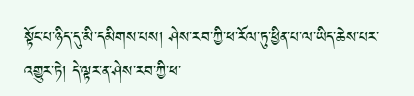སྟོང་པ་ཉིད་དུ་མི་དམིགས་པས། ཤེས་རབ་ཀྱི་ཕ་རོལ་ཏུ་ཕྱིན་པ་ལ་ཡིད་ཆེས་པར་འགྱུར་ཏེ། དེ་ལྟར་ན་ཤེས་རབ་ཀྱི་ཕ་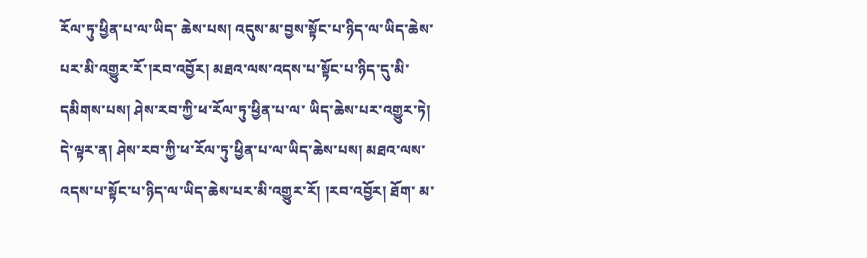རོལ་ཏུ་ཕྱིན་པ་ལ་ཡིད་ ཆེས་པས། འདུས་མ་བྱས་སྟོང་པ་ཉིད་ལ་ཡིད་ཆེས་པར་མི་འགྱུར་རོ་།རབ་འབྱོར། མཐའ་ལས་འདས་པ་སྟོང་པ་ཉིད་དུ་མི་དམིགས་པས། ཤེས་རབ་ཀྱི་ཕ་རོལ་ཏུ་ཕྱིན་པ་ལ་ ཡིད་ཆེས་པར་འགྱུར་ཏེ། དེ་ལྟར་ན། ཤེས་རབ་ཀྱི་ཕ་རོལ་ཏུ་ཕྱིན་པ་ལ་ཡིད་ཆེས་པས། མཐའ་ལས་འདས་པ་སྟོང་པ་ཉིད་ལ་ཡིད་ཆེས་པར་མི་འགྱུར་རོ། །རབ་འབྱོར། ཐོག་ མ་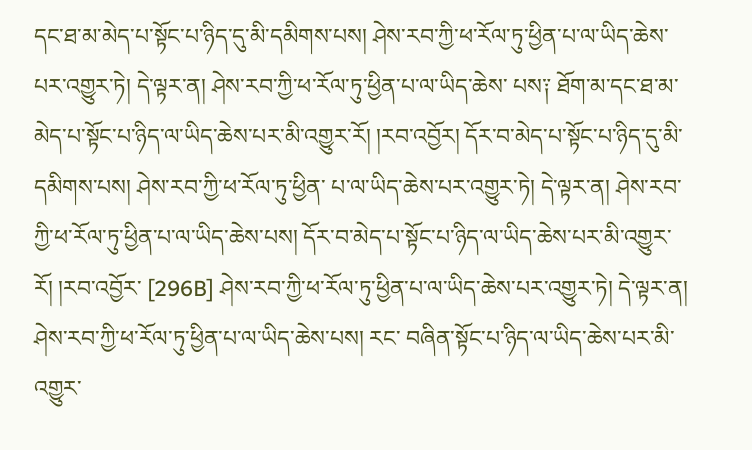དང་ཐ་མ་མེད་པ་སྟོང་པ་ཉིད་དུ་མི་དམིགས་པས། ཤེས་རབ་ཀྱི་ཕ་རོལ་ཏུ་ཕྱིན་པ་ལ་ཡིད་ཆེས་པར་འགྱུར་ཏེ། དེ་ལྟར་ན། ཤེས་རབ་ཀྱི་ཕ་རོལ་ཏུ་ཕྱིན་པ་ལ་ཡིད་ཆེས་ པས༑ ཐོག་མ་དང་ཐ་མ་མེད་པ་སྟོང་པ་ཉིད་ལ་ཡིད་ཆེས་པར་མི་འགྱུར་རོ། །རབ་འབྱོར། དོར་བ་མེད་པ་སྟོང་པ་ཉིད་དུ་མི་དམིགས་པས། ཤེས་རབ་ཀྱི་ཕ་རོལ་ཏུ་ཕྱིན་ པ་ལ་ཡིད་ཆེས་པར་འགྱུར་ཏེ། དེ་ལྟར་ན། ཤེས་རབ་ཀྱི་ཕ་རོལ་ཏུ་ཕྱིན་པ་ལ་ཡིད་ཆེས་པས། དོར་བ་མེད་པ་སྟོང་པ་ཉིད་ལ་ཡིད་ཆེས་པར་མི་འགྱུར་རོ། །རབ་འབྱོར་ [296B] ཤེས་རབ་ཀྱི་ཕ་རོལ་ཏུ་ཕྱིན་པ་ལ་ཡིད་ཆེས་པར་འགྱུར་ཏེ། དེ་ལྟར་ན། ཤེས་རབ་ཀྱི་ཕ་རོལ་ཏུ་ཕྱིན་པ་ལ་ཡིད་ཆེས་པས། རང་ བཞིན་སྟོང་པ་ཉིད་ལ་ཡིད་ཆེས་པར་མི་འགྱུར་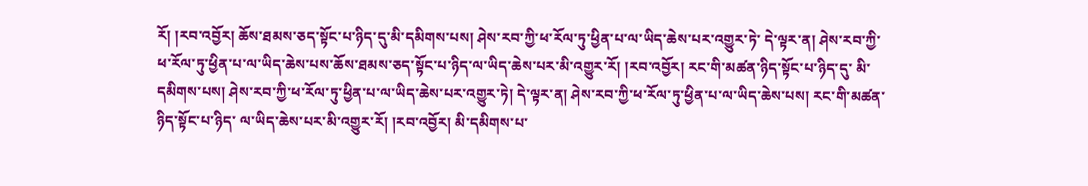རོ། །རབ་འབྱོར། ཆོས་ཐམས་ཅད་སྟོང་པ་ཉིད་དུ་མི་དམིགས་པས། ཤེས་རབ་ཀྱི་ཕ་རོལ་ཏུ་ཕྱིན་པ་ལ་ཡིད་ཆེས་པར་འགྱུར་ཏེ་ དེ་ལྟར་ན། ཤེས་རབ་ཀྱི་ཕ་རོལ་ཏུ་ཕྱིན་པ་ལ་ཡིད་ཆེས་པས་ཆོས་ཐམས་ཅད་སྟོང་པ་ཉིད་ལ་ཡིད་ཆེས་པར་མི་འགྱུར་རོ། །རབ་འབྱོར། རང་གི་མཚན་ཉིད་སྟོང་པ་ཉིད་དུ་ མི་དམིགས་པས། ཤེས་རབ་ཀྱི་ཕ་རོལ་ཏུ་ཕྱིན་པ་ལ་ཡིད་ཆེས་པར་འགྱུར་ཏེ། དེ་ལྟར་ན། ཤེས་རབ་ཀྱི་ཕ་རོལ་ཏུ་ཕྱིན་པ་ལ་ཡིད་ཆེས་པས། རང་གི་མཚན་ཉིད་སྟོང་པ་ཉིད་ ལ་ཡིད་ཆེས་པར་མི་འགྱུར་རོ། །རབ་འབྱོར། མི་དམིགས་པ་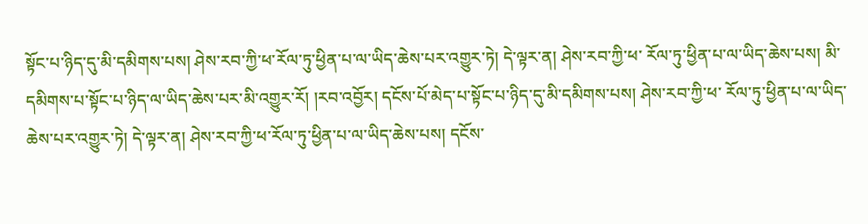སྟོང་པ་ཉིད་དུ་མི་དམིགས་པས། ཤེས་རབ་ཀྱི་ཕ་རོལ་ཏུ་ཕྱིན་པ་ལ་ཡིད་ཆེས་པར་འགྱུར་ཏེ། དེ་ལྟར་ན། ཤེས་རབ་ཀྱི་ཕ་ རོལ་ཏུ་ཕྱིན་པ་ལ་ཡིད་ཆེས་པས། མི་དམིགས་པ་སྟོང་པ་ཉིད་ལ་ཡིད་ཆེས་པར་མི་འགྱུར་རོ། །རབ་འབྱོར། དངོས་པོ་མེད་པ་སྟོང་པ་ཉིད་དུ་མི་དམིགས་པས། ཤེས་རབ་ཀྱི་ཕ་ རོལ་ཏུ་ཕྱིན་པ་ལ་ཡིད་ཆེས་པར་འགྱུར་ཏེ། དེ་ལྟར་ན། ཤེས་རབ་ཀྱི་ཕ་རོལ་ཏུ་ཕྱིན་པ་ལ་ཡིད་ཆེས་པས། དངོས་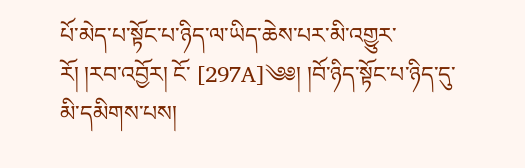པོ་མེད་པ་སྟོང་པ་ཉིད་ལ་ཡིད་ཆེས་པར་མི་འགྱུར་རོ། །རབ་འབྱོར། ངོ་ [297A]༄༅། །བོ་ཉིད་སྟོང་པ་ཉིད་དུ་མི་དམིགས་པས།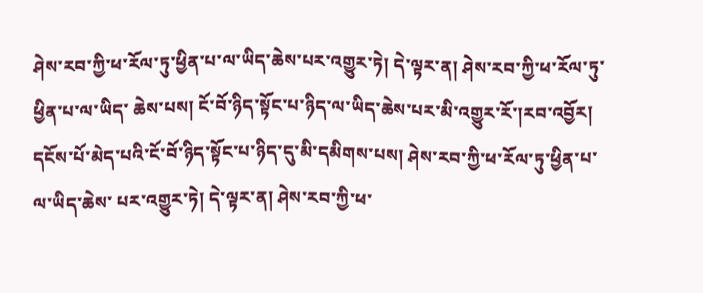ཤེས་རབ་ཀྱི་ཕ་རོལ་ཏུ་ཕྱིན་པ་ལ་ཡིད་ཆེས་པར་འགྱུར་ཏེ། དེ་ལྟར་ན། ཤེས་རབ་ཀྱི་ཕ་རོལ་ཏུ་ཕྱིན་པ་ལ་ཡིད་ ཆེས་པས། ངོ་བོ་ཉིད་སྟོང་པ་ཉིད་ལ་ཡིད་ཆེས་པར་མི་འགྱུར་རོ་།རབ་འབྱོར། དངོས་པོ་མེད་པའི་ངོ་བོ་ཉིད་སྟོང་པ་ཉིད་དུ་མི་དམིགས་པས། ཤེས་རབ་ཀྱི་ཕ་རོལ་ཏུ་ཕྱིན་པ་ལ་ཡིད་ཆེས་ པར་འགྱུར་ཏེ། དེ་ལྟར་ན། ཤེས་རབ་ཀྱི་ཕ་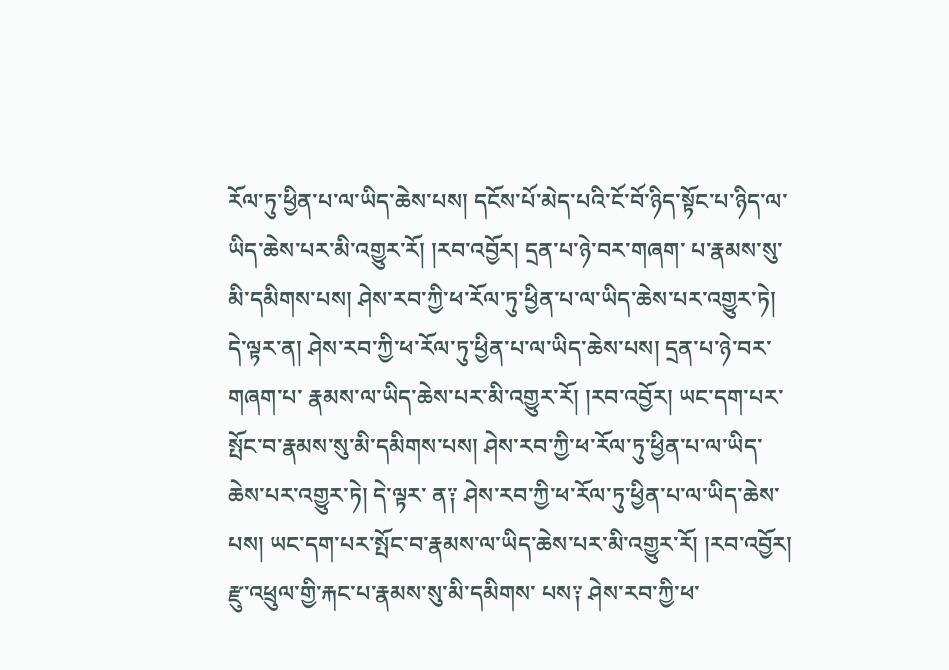རོལ་ཏུ་ཕྱིན་པ་ལ་ཡིད་ཆེས་པས། དངོས་པོ་མེད་པའི་ངོ་བོ་ཉིད་སྟོང་པ་ཉིད་ལ་ཡིད་ཆེས་པར་མི་འགྱུར་རོ། །རབ་འབྱོར། དྲན་པ་ཉེ་བར་གཞག་ པ་རྣམས་སུ་མི་དམིགས་པས། ཤེས་རབ་ཀྱི་ཕ་རོལ་ཏུ་ཕྱིན་པ་ལ་ཡིད་ཆེས་པར་འགྱུར་ཏེ། དེ་ལྟར་ན། ཤེས་རབ་ཀྱི་ཕ་རོལ་ཏུ་ཕྱིན་པ་ལ་ཡིད་ཆེས་པས། དྲན་པ་ཉེ་བར་གཞག་པ་ རྣམས་ལ་ཡིད་ཆེས་པར་མི་འགྱུར་རོ། །རབ་འབྱོར། ཡང་དག་པར་སྤོང་བ་རྣམས་སུ་མི་དམིགས་པས། ཤེས་རབ་ཀྱི་ཕ་རོལ་ཏུ་ཕྱིན་པ་ལ་ཡིད་ཆེས་པར་འགྱུར་ཏེ། དེ་ལྟར་ ན༑ ཤེས་རབ་ཀྱི་ཕ་རོལ་ཏུ་ཕྱིན་པ་ལ་ཡིད་ཆེས་པས། ཡང་དག་པར་སྤོང་བ་རྣམས་ལ་ཡིད་ཆེས་པར་མི་འགྱུར་རོ། །རབ་འབྱོར། རྫུ་འཕྲུལ་གྱི་རྐང་པ་རྣམས་སུ་མི་དམིགས་ པས༑ ཤེས་རབ་ཀྱི་ཕ་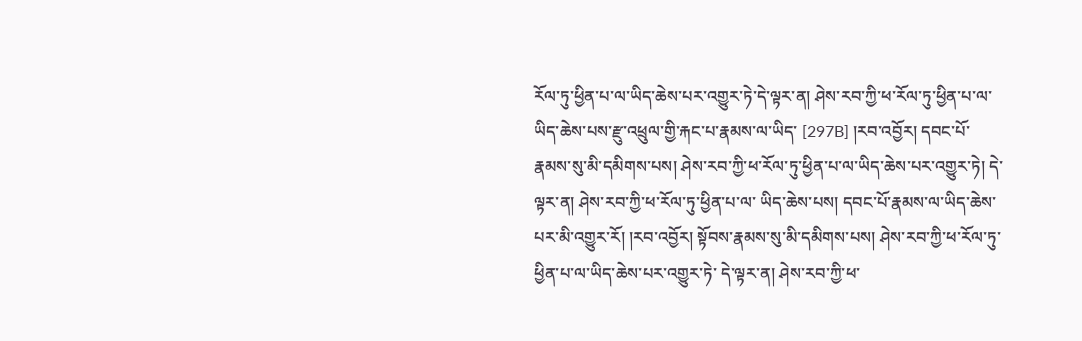རོལ་ཏུ་ཕྱིན་པ་ལ་ཡིད་ཆེས་པར་འགྱུར་ཏེ་དེ་ལྟར་ན། ཤེས་རབ་ཀྱི་ཕ་རོལ་ཏུ་ཕྱིན་པ་ལ་ཡིད་ཆེས་པས་རྫུ་འཕྲུལ་གྱི་རྐང་པ་རྣམས་ལ་ཡིད་ [297B] །རབ་འབྱོར། དབང་པོ་རྣམས་སུ་མི་དམིགས་པས། ཤེས་རབ་ཀྱི་ཕ་རོལ་ཏུ་ཕྱིན་པ་ལ་ཡིད་ཆེས་པར་འགྱུར་ཏེ། དེ་ལྟར་ན། ཤེས་རབ་ཀྱི་ཕ་རོལ་ཏུ་ཕྱིན་པ་ལ་ ཡིད་ཆེས་པས། དབང་པོ་རྣམས་ལ་ཡིད་ཆེས་པར་མི་འགྱུར་རོ། །རབ་འབྱོར། སྟོབས་རྣམས་སུ་མི་དམིགས་པས། ཤེས་རབ་ཀྱི་ཕ་རོལ་ཏུ་ཕྱིན་པ་ལ་ཡིད་ཆེས་པར་འགྱུར་ཏེ་ དེ་ལྟར་ན། ཤེས་རབ་ཀྱི་ཕ་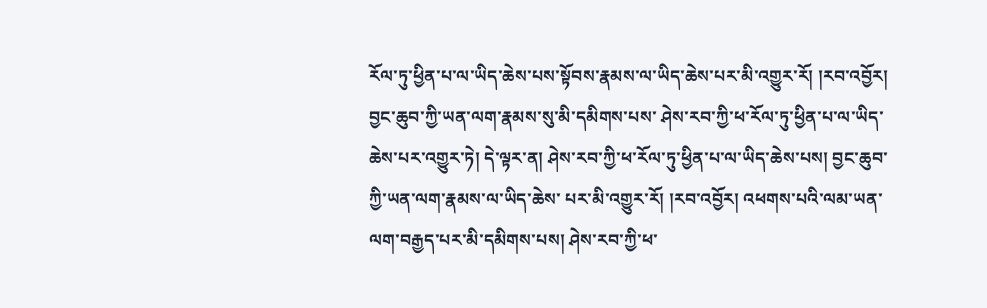རོལ་ཏུ་ཕྱིན་པ་ལ་ཡིད་ཆེས་པས་སྟོབས་རྣམས་ལ་ཡིད་ཆེས་པར་མི་འགྱུར་རོ། །རབ་འབྱོར། བྱང་ཆུབ་ཀྱི་ཡན་ལག་རྣམས་སུ་མི་དམིགས་པས་ ཤེས་རབ་ཀྱི་ཕ་རོལ་ཏུ་ཕྱིན་པ་ལ་ཡིད་ཆེས་པར་འགྱུར་ཏེ། དེ་ལྟར་ན། ཤེས་རབ་ཀྱི་ཕ་རོལ་ཏུ་ཕྱིན་པ་ལ་ཡིད་ཆེས་པས། བྱང་ཆུབ་ཀྱི་ཡན་ལག་རྣམས་ལ་ཡིད་ཆེས་ པར་མི་འགྱུར་རོ། །རབ་འབྱོར། འཕགས་པའི་ལམ་ཡན་ལག་བརྒྱད་པར་མི་དམིགས་པས། ཤེས་རབ་ཀྱི་ཕ་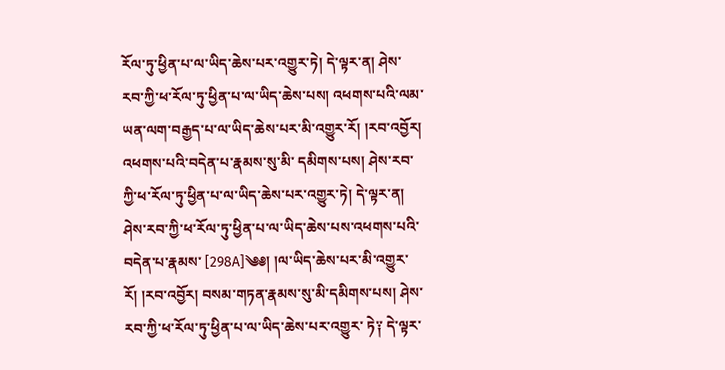རོལ་ཏུ་ཕྱིན་པ་ལ་ཡིད་ཆེས་པར་འགྱུར་ཏེ། དེ་ལྟར་ན། ཤེས་ རབ་ཀྱི་ཕ་རོལ་ཏུ་ཕྱིན་པ་ལ་ཡིད་ཆེས་པས། འཕགས་པའི་ལམ་ཡན་ལག་བརྒྱད་པ་ལ་ཡིད་ཆེས་པར་མི་འགྱུར་རོ། །རབ་འབྱོར། འཕགས་པའི་བདེན་པ་རྣམས་སུ་མི་ དམིགས་པས། ཤེས་རབ་ཀྱི་ཕ་རོལ་ཏུ་ཕྱིན་པ་ལ་ཡིད་ཆེས་པར་འགྱུར་ཏེ། དེ་ལྟར་ན། ཤེས་རབ་ཀྱི་ཕ་རོལ་ཏུ་ཕྱིན་པ་ལ་ཡིད་ཆེས་པས་འཕགས་པའི་བདེན་པ་རྣམས་ [298A]༄༅། །ལ་ཡིད་ཆེས་པར་མི་འགྱུར་རོ། །རབ་འབྱོར། བསམ་གཏན་རྣམས་སུ་མི་དམིགས་པས། ཤེས་རབ་ཀྱི་ཕ་རོལ་ཏུ་ཕྱིན་པ་ལ་ཡིད་ཆེས་པར་འགྱུར་ ཏེ༑ དེ་ལྟར་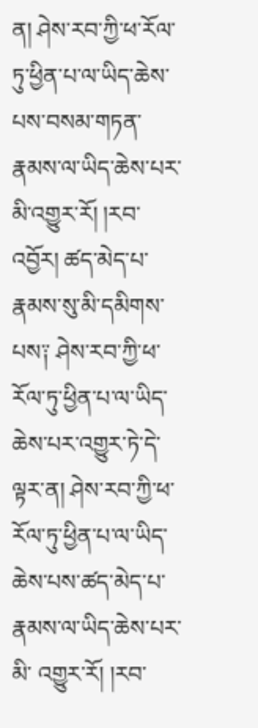ན། ཤེས་རབ་ཀྱི་ཕ་རོལ་ཏུ་ཕྱིན་པ་ལ་ཡིད་ཆེས་པས་བསམ་གཏན་རྣམས་ལ་ཡིད་ཆེས་པར་མི་འགྱུར་རོ། །རབ་འབྱོར། ཚད་མེད་པ་རྣམས་སུ་མི་དམིགས་ པས༑ ཤེས་རབ་ཀྱི་ཕ་རོལ་ཏུ་ཕྱིན་པ་ལ་ཡིད་ཆེས་པར་འགྱུར་ཏེ་དེ་ལྟར་ན། ཤེས་རབ་ཀྱི་ཕ་རོལ་ཏུ་ཕྱིན་པ་ལ་ཡིད་ཆེས་པས་ཚད་མེད་པ་རྣམས་ལ་ཡིད་ཆེས་པར་མི་ འགྱུར་རོ། །རབ་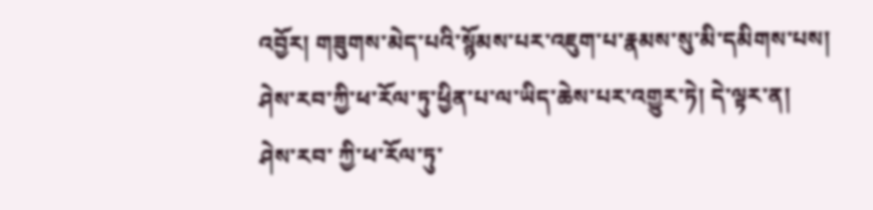འབྱོར། གཟུགས་མེད་པའི་སྙོམས་པར་འཇུག་པ་རྣམས་སུ་མི་དམིགས་པས། ཤེས་རབ་ཀྱི་ཕ་རོལ་ཏུ་ཕྱིན་པ་ལ་ཡིད་ཆེས་པར་འགྱུར་ཏེ། དེ་ལྟར་ན། ཤེས་རབ་ ཀྱི་ཕ་རོལ་ཏུ་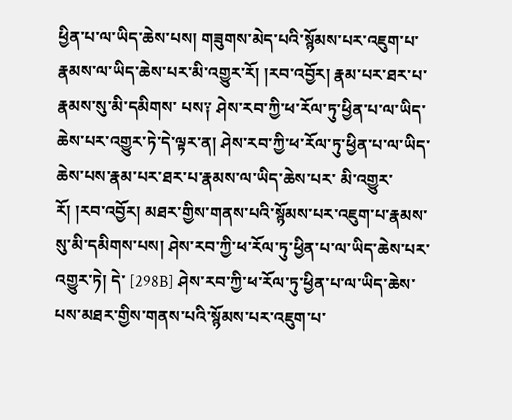ཕྱིན་པ་ལ་ཡིད་ཆེས་པས། གཟུགས་མེད་པའི་སྙོམས་པར་འཇུག་པ་རྣམས་ལ་ཡིད་ཆེས་པར་མི་འགྱུར་རོ། །རབ་འབྱོར། རྣམ་པར་ཐར་པ་རྣམས་སུ་མི་དམིགས་ པས༑ ཤེས་རབ་ཀྱི་ཕ་རོལ་ཏུ་ཕྱིན་པ་ལ་ཡིད་ཆེས་པར་འགྱུར་ཏེ་དེ་ལྟར་ན། ཤེས་རབ་ཀྱི་ཕ་རོལ་ཏུ་ཕྱིན་པ་ལ་ཡིད་ཆེས་པས་རྣམ་པར་ཐར་པ་རྣམས་ལ་ཡིད་ཆེས་པར་ མི་འགྱུར་རོ། །རབ་འབྱོར། མཐར་གྱིས་གནས་པའི་སྙོམས་པར་འཇུག་པ་རྣམས་སུ་མི་དམིགས་པས། ཤེས་རབ་ཀྱི་ཕ་རོལ་ཏུ་ཕྱིན་པ་ལ་ཡིད་ཆེས་པར་འགྱུར་ཏེ། དེ་ [298B] ཤེས་རབ་ཀྱི་ཕ་རོལ་ཏུ་ཕྱིན་པ་ལ་ཡིད་ཆེས་པས་མཐར་གྱིས་གནས་པའི་སྙོམས་པར་འཇུག་པ་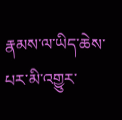རྣམས་ལ་ཡིད་ཆེས་པར་མི་འགྱུར་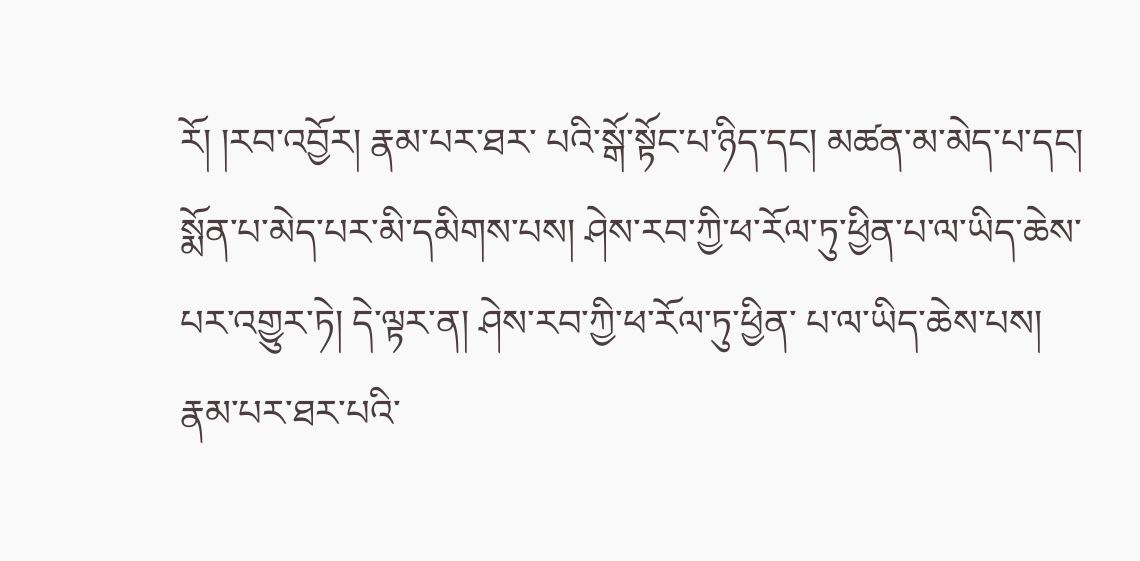རོ། །རབ་འབྱོར། རྣམ་པར་ཐར་ པའི་སྒོ་སྟོང་པ་ཉིད་དང། མཚན་མ་མེད་པ་དང། སྨོན་པ་མེད་པར་མི་དམིགས་པས། ཤེས་རབ་ཀྱི་ཕ་རོལ་ཏུ་ཕྱིན་པ་ལ་ཡིད་ཆེས་པར་འགྱུར་ཏེ། དེ་ལྟར་ན། ཤེས་རབ་ཀྱི་ཕ་རོལ་ཏུ་ཕྱིན་ པ་ལ་ཡིད་ཆེས་པས། རྣམ་པར་ཐར་པའི་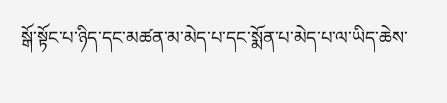སྒོ་སྟོང་པ་ཉིད་དང་མཚན་མ་མེད་པ་དང་སྨོན་པ་མེད་པ་ལ་ཡིད་ཆེས་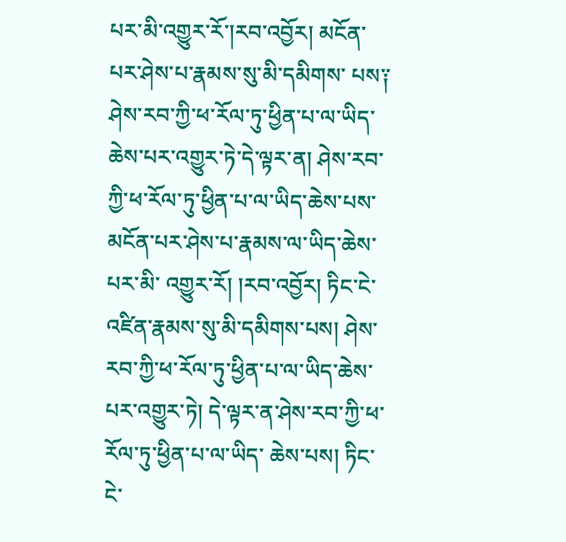པར་མི་འགྱུར་རོ་།རབ་འབྱོར། མངོན་པར་ཤེས་པ་རྣམས་སུ་མི་དམིགས་ པས༑ ཤེས་རབ་ཀྱི་ཕ་རོལ་ཏུ་ཕྱིན་པ་ལ་ཡིད་ཆེས་པར་འགྱུར་ཏེ་དེ་ལྟར་ན། ཤེས་རབ་ཀྱི་ཕ་རོལ་ཏུ་ཕྱིན་པ་ལ་ཡིད་ཆེས་པས་མངོན་པར་ཤེས་པ་རྣམས་ལ་ཡིད་ཆེས་པར་མི་ འགྱུར་རོ། །རབ་འབྱོར། ཏིང་ངེ་འཛིན་རྣམས་སུ་མི་དམིགས་པས། ཤེས་རབ་ཀྱི་ཕ་རོལ་ཏུ་ཕྱིན་པ་ལ་ཡིད་ཆེས་པར་འགྱུར་ཏེ། དེ་ལྟར་ན་ཤེས་རབ་ཀྱི་ཕ་རོལ་ཏུ་ཕྱིན་པ་ལ་ཡིད་ ཆེས་པས། ཏིང་ངེ་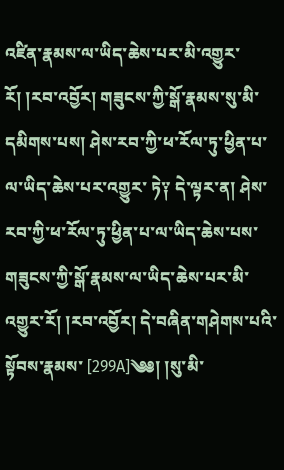འཛིན་རྣམས་ལ་ཡིད་ཆེས་པར་མི་འགྱུར་རོ། །རབ་འབྱོར། གཟུངས་ཀྱི་སྒོ་རྣམས་སུ་མི་དམིགས་པས། ཤེས་རབ་ཀྱི་ཕ་རོལ་ཏུ་ཕྱིན་པ་ལ་ཡིད་ཆེས་པར་འགྱུར་ ཏེ༑ དེ་ལྟར་ན། ཤེས་རབ་ཀྱི་ཕ་རོལ་ཏུ་ཕྱིན་པ་ལ་ཡིད་ཆེས་པས་གཟུངས་ཀྱི་སྒོ་རྣམས་ལ་ཡིད་ཆེས་པར་མི་འགྱུར་རོ། །རབ་འབྱོར། དེ་བཞིན་གཤེགས་པའི་སྟོབས་རྣམས་ [299A]༄༅། །སུ་མི་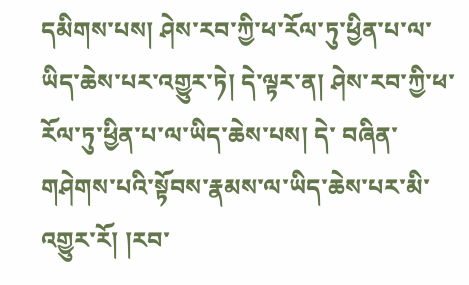དམིགས་པས། ཤེས་རབ་ཀྱི་ཕ་རོལ་ཏུ་ཕྱིན་པ་ལ་ཡིད་ཆེས་པར་འགྱུར་ཏེ། དེ་ལྟར་ན། ཤེས་རབ་ཀྱི་ཕ་རོལ་ཏུ་ཕྱིན་པ་ལ་ཡིད་ཆེས་པས། དེ་ བཞིན་གཤེགས་པའི་སྟོབས་རྣམས་ལ་ཡིད་ཆེས་པར་མི་འགྱུར་རོ། །རབ་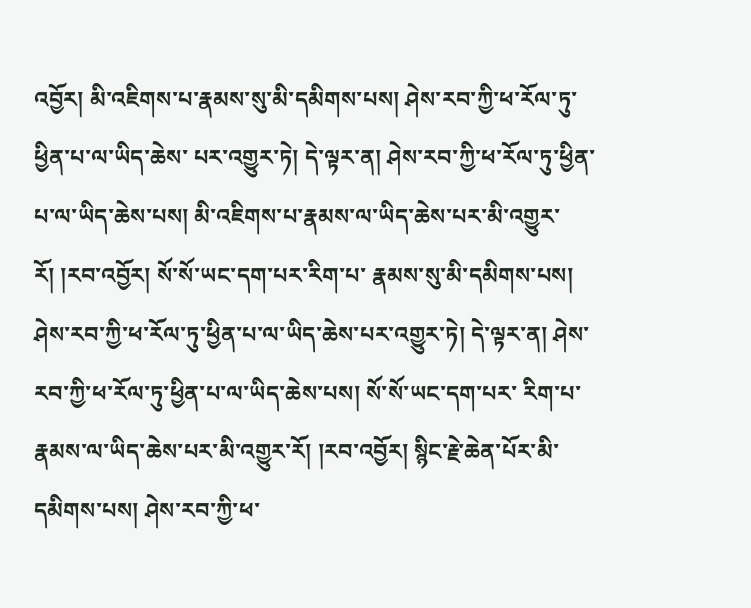འབྱོར། མི་འཇིགས་པ་རྣམས་སུ་མི་དམིགས་པས། ཤེས་རབ་ཀྱི་ཕ་རོལ་ཏུ་ཕྱིན་པ་ལ་ཡིད་ཆེས་ པར་འགྱུར་ཏེ། དེ་ལྟར་ན། ཤེས་རབ་ཀྱི་ཕ་རོལ་ཏུ་ཕྱིན་པ་ལ་ཡིད་ཆེས་པས། མི་འཇིགས་པ་རྣམས་ལ་ཡིད་ཆེས་པར་མི་འགྱུར་རོ། །རབ་འབྱོར། སོ་སོ་ཡང་དག་པར་རིག་པ་ རྣམས་སུ་མི་དམིགས་པས། ཤེས་རབ་ཀྱི་ཕ་རོལ་ཏུ་ཕྱིན་པ་ལ་ཡིད་ཆེས་པར་འགྱུར་ཏེ། དེ་ལྟར་ན། ཤེས་རབ་ཀྱི་ཕ་རོལ་ཏུ་ཕྱིན་པ་ལ་ཡིད་ཆེས་པས། སོ་སོ་ཡང་དག་པར་ རིག་པ་རྣམས་ལ་ཡིད་ཆེས་པར་མི་འགྱུར་རོ། །རབ་འབྱོར། སྙིང་རྗེ་ཆེན་པོར་མི་དམིགས་པས། ཤེས་རབ་ཀྱི་ཕ་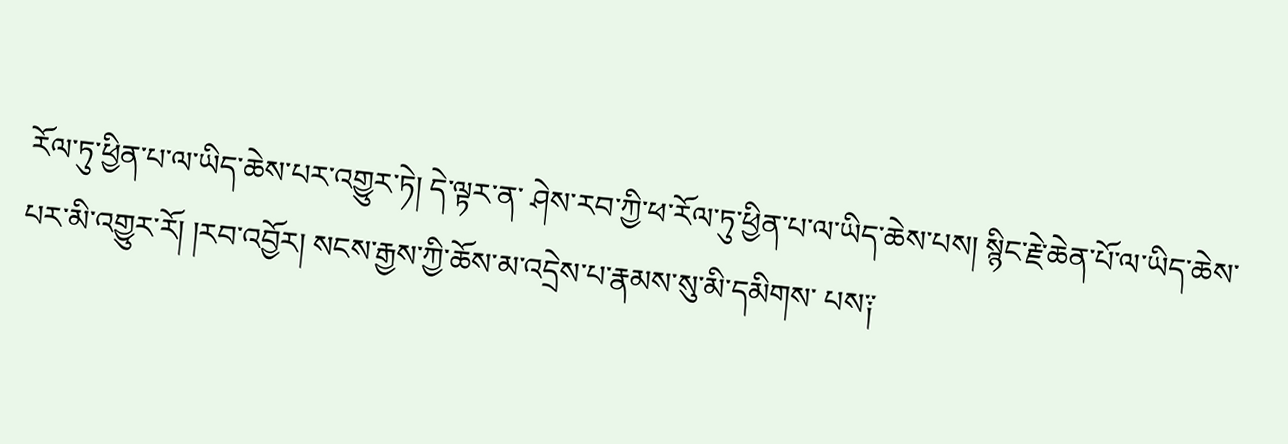རོལ་ཏུ་ཕྱིན་པ་ལ་ཡིད་ཆེས་པར་འགྱུར་ཏེ། དེ་ལྟར་ན་ ཤེས་རབ་ཀྱི་ཕ་རོལ་ཏུ་ཕྱིན་པ་ལ་ཡིད་ཆེས་པས། སྙིང་རྗེ་ཆེན་པོ་ལ་ཡིད་ཆེས་པར་མི་འགྱུར་རོ། །རབ་འབྱོར། སངས་རྒྱས་ཀྱི་ཆོས་མ་འདྲེས་པ་རྣམས་སུ་མི་དམིགས་ པས༑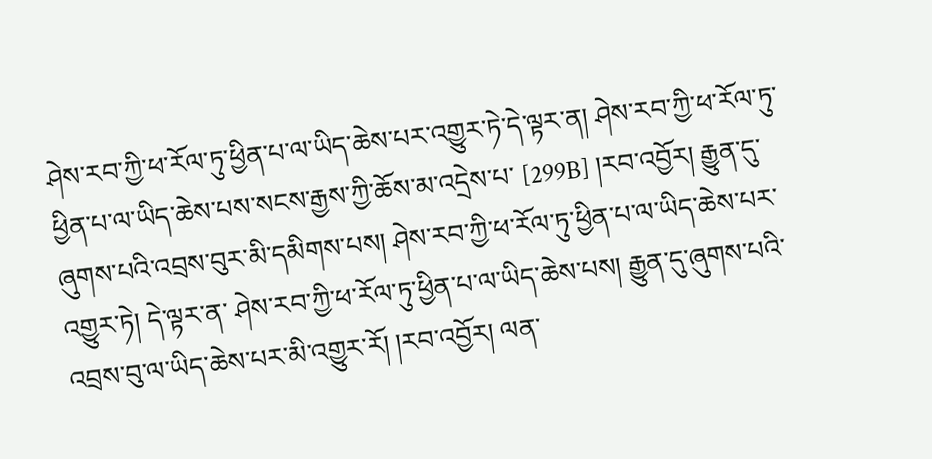ཤེས་རབ་ཀྱི་ཕ་རོལ་ཏུ་ཕྱིན་པ་ལ་ཡིད་ཆེས་པར་འགྱུར་ཏེ་དེ་ལྟར་ན། ཤེས་རབ་ཀྱི་ཕ་རོལ་ཏུ་ཕྱིན་པ་ལ་ཡིད་ཆེས་པས་སངས་རྒྱས་ཀྱི་ཆོས་མ་འདྲེས་པ་ [299B] །རབ་འབྱོར། རྒྱུན་དུ་ཞུགས་པའི་འབྲས་བུར་མི་དམིགས་པས། ཤེས་རབ་ཀྱི་ཕ་རོལ་ཏུ་ཕྱིན་པ་ལ་ཡིད་ཆེས་པར་འགྱུར་ཏེ། དེ་ལྟར་ན་ ཤེས་རབ་ཀྱི་ཕ་རོལ་ཏུ་ཕྱིན་པ་ལ་ཡིད་ཆེས་པས། རྒྱུན་དུ་ཞུགས་པའི་འབྲས་བུ་ལ་ཡིད་ཆེས་པར་མི་འགྱུར་རོ། །རབ་འབྱོར། ལན་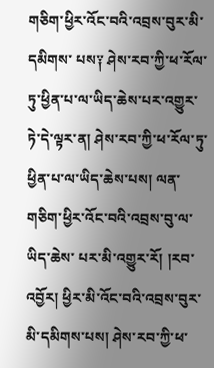གཅིག་ཕྱིར་འོང་བའི་འབྲས་བུར་མི་དམིགས་ པས༑ ཤེས་རབ་ཀྱི་ཕ་རོལ་ཏུ་ཕྱིན་པ་ལ་ཡིད་ཆེས་པར་འགྱུར་ཏེ་དེ་ལྟར་ན། ཤེས་རབ་ཀྱི་ཕ་རོལ་ཏུ་ཕྱིན་པ་ལ་ཡིད་ཆེས་པས། ལན་གཅིག་ཕྱིར་འོང་བའི་འབྲས་བུ་ལ་ཡིད་ཆེས་ པར་མི་འགྱུར་རོ། །རབ་འབྱོར། ཕྱིར་མི་འོང་བའི་འབྲས་བུར་མི་དམིགས་པས། ཤེས་རབ་ཀྱི་ཕ་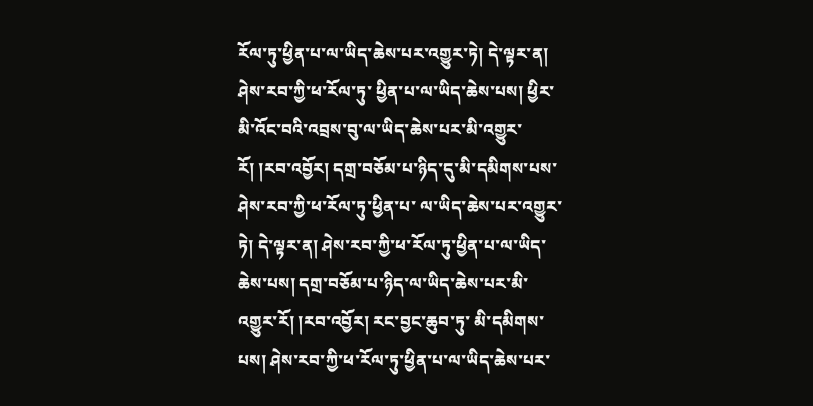རོལ་ཏུ་ཕྱིན་པ་ལ་ཡིད་ཆེས་པར་འགྱུར་ཏེ། དེ་ལྟར་ན། ཤེས་རབ་ཀྱི་ཕ་རོལ་ཏུ་ ཕྱིན་པ་ལ་ཡིད་ཆེས་པས། ཕྱིར་མི་འོང་བའི་འབྲས་བུ་ལ་ཡིད་ཆེས་པར་མི་འགྱུར་རོ། །རབ་འབྱོར། དགྲ་བཅོམ་པ་ཉིད་དུ་མི་དམིགས་པས་ཤེས་རབ་ཀྱི་ཕ་རོལ་ཏུ་ཕྱིན་པ་ ལ་ཡིད་ཆེས་པར་འགྱུར་ཏེ། དེ་ལྟར་ན། ཤེས་རབ་ཀྱི་ཕ་རོལ་ཏུ་ཕྱིན་པ་ལ་ཡིད་ཆེས་པས། དགྲ་བཅོམ་པ་ཉིད་ལ་ཡིད་ཆེས་པར་མི་འགྱུར་རོ། །རབ་འབྱོར། རང་བྱང་ཆུབ་ཏུ་ མི་དམིགས་པས། ཤེས་རབ་ཀྱི་ཕ་རོལ་ཏུ་ཕྱིན་པ་ལ་ཡིད་ཆེས་པར་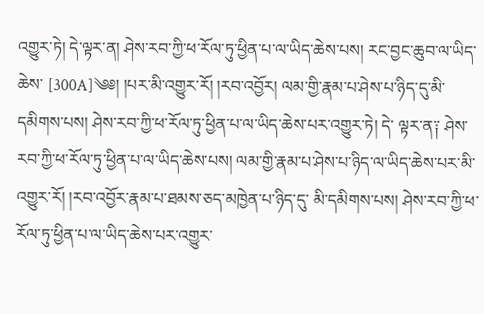འགྱུར་ཏེ། དེ་ལྟར་ན། ཤེས་རབ་ཀྱི་ཕ་རོལ་ཏུ་ཕྱིན་པ་ལ་ཡིད་ཆེས་པས། རང་བྱང་ཆུབ་ལ་ཡིད་ཆེས་ [300A]༄༅། །པར་མི་འགྱུར་རོ། །རབ་འབྱོར། ལམ་གྱི་རྣམ་པ་ཤེས་པ་ཉིད་དུ་མི་དམིགས་པས། ཤེས་རབ་ཀྱི་ཕ་རོལ་ཏུ་ཕྱིན་པ་ལ་ཡིད་ཆེས་པར་འགྱུར་ཏེ། དེ་ ལྟར་ན༑ ཤེས་རབ་ཀྱི་ཕ་རོལ་ཏུ་ཕྱིན་པ་ལ་ཡིད་ཆེས་པས། ལམ་གྱི་རྣམ་པ་ཤེས་པ་ཉིད་ལ་ཡིད་ཆེས་པར་མི་འགྱུར་རོ། །རབ་འབྱོར་རྣམ་པ་ཐམས་ཅད་མཁྱེན་པ་ཉིད་དུ་ མི་དམིགས་པས། ཤེས་རབ་ཀྱི་ཕ་རོལ་ཏུ་ཕྱིན་པ་ལ་ཡིད་ཆེས་པར་འགྱུར་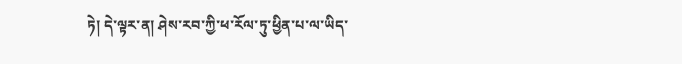ཏེ། དེ་ལྟར་ན། ཤེས་རབ་ཀྱི་ཕ་རོལ་ཏུ་ཕྱིན་པ་ལ་ཡིད་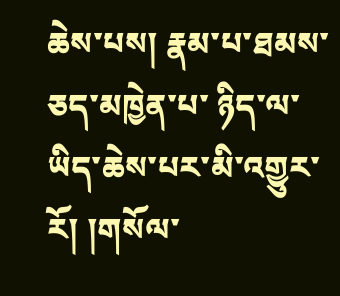ཆེས་པས། རྣམ་པ་ཐམས་ཅད་མཁྱེན་པ་ ཉིད་ལ་ཡིད་ཆེས་པར་མི་འགྱུར་རོ། །གསོལ་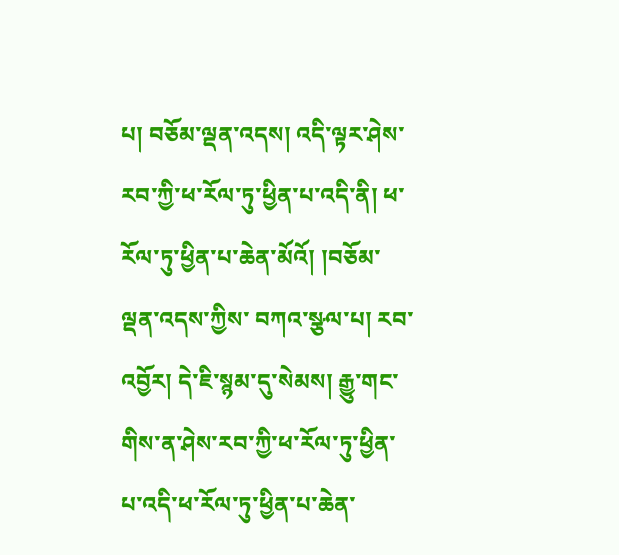པ། བཅོམ་ལྡན་འདས། འདི་ལྟར་ཤེས་རབ་ཀྱི་ཕ་རོལ་ཏུ་ཕྱིན་པ་འདི་ནི། ཕ་རོལ་ཏུ་ཕྱིན་པ་ཆེན་མོའོ། །བཅོམ་ལྡན་འདས་ཀྱིས་ བཀའ་སྩལ་པ། རབ་འབྱོར། དེ་ཇི་སྙམ་དུ་སེམས། རྒྱུ་གང་གིས་ན་ཤེས་རབ་ཀྱི་ཕ་རོལ་ཏུ་ཕྱིན་པ་འདི་ཕ་རོལ་ཏུ་ཕྱིན་པ་ཆེན་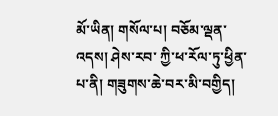མོ་ཡིན། གསོལ་པ། བཅོམ་ལྡན་འདས། ཤེས་རབ་ ཀྱི་ཕ་རོལ་ཏུ་ཕྱིན་པ་ནི། གཟུགས་ཆེ་བར་མི་བགྱིད།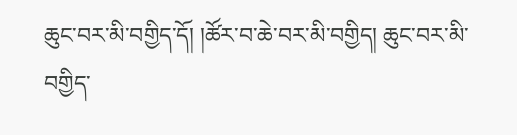ཆུང་བར་མི་བགྱིད་དོ། །ཚོར་བ་ཆེ་བར་མི་བགྱིད། ཆུང་བར་མི་བགྱིད་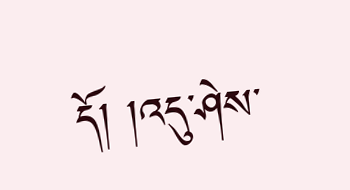དོ། །འདུ་ཤེས་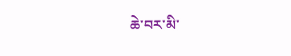ཆེ་བར་མི་